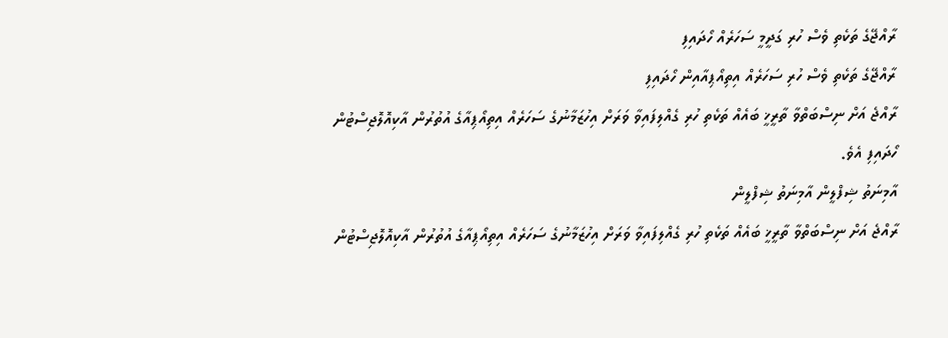ރާއްޖޭގެ ތަކެތި ވެސް ހުރި ގަދީމީ ސަހަރެއް ހޯދައިފި
ރާއްޖޭގެ ތަކެތި ވެސް ހުރި ސަހަރެއް އިތިއޯޕިއާއިން ހޯދައިފި
ރާއްޖެ އަށް ނިސްބަތްވާ ތާރީޚީ ބައެއް ތަކެތި ހުރި ގެއްލިފައިވާ ވަރަށް އިހުޒަމާނުގެ ސަހަރެއް އިތިއޯޕިއާގެ އުތުރުން އާކިއޮލޮޖިސްޓުން ހޯދައިފި އެވެ.
އާމިނަތު ޝިފްލީން އާމިނަތު ޝިފްލީން
ރާއްޖެ އަށް ނިސްބަތްވާ ތާރީޚީ ބައެއް ތަކެތި ހުރި ގެއްލިފައިވާ ވަރަށް އިހުޒަމާނުގެ ސަހަރެއް އިތިއޯޕިއާގެ އުތުރުން އާކިއޮލޮޖިސްޓުން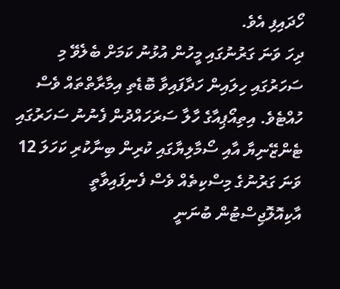ހޯދައިފި އެވެ.
ދިހަ ވަނަ ގަރުނުގައި މީހުން އުޅުނު ކަމަށް ބެލެވޭ މި ސަހަރުގައި ހިލައިން ހަދާފައިވާ ބޮޑެތި އިމާރާތްތައް ވެސް ހުއްޓެވެ. އިތިއޯޕިއާގެ ހާލާ ސަރަހައްދުން ފެނުނު ސަހަރުގައި ޓެންޒޭނިޔާ އާއި ސޯމާލިޔާގައި ކުރިން ބިނާކުރި ކަހަލަ 12 ވަނަ ގަރުނުގެ މިސްކިތެއް ވެސް ފެނިފައިވާތީ އާކިއޮލޮޖިސްޓުން ބުނަނީ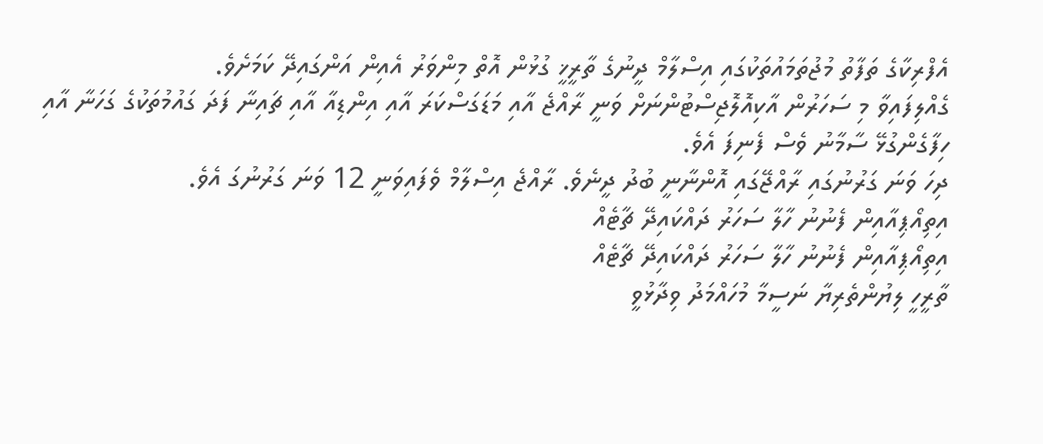އެފްރިކާގެ ތަފާތު މުޖުތަމައުތަކުގައި އިސްލާމް ދީނުގެ ތާރީޚީ ގުޅުން އޮތް މިންވަރު އެއިން އަންގައިދޭ ކަމަށެވެ.
ގެއްލިފައިވާ މި ސަހަރުން އާކިއޮލޮޖިސްޓުންނަށް ވަނީ ރާއްޖެ އާއި މަޑަގަސްކަރަ އާއި އިންޑިއާ އާއި ޗައިނާ ފަދަ ގައުމުތަކުގެ ގަހަނާ އާއި ހިފާގެންގުޅޭ ސާމާނު ވެސް ފެނިފަ އެވެ.
ދިހަ ވަނަ ގަރުނުގައި ރާއްޖޭގައި އޮންނާނީ ބުދު ދީނެވެ. ރާއްޖެ އިސްލާމް ވެފައިވަނީ 12 ވަނަ ގަރުނުގަ އެވެ.
އިތިއޯޕިއާއިން ފެނުނު ހާލާ ސަހަރު ދައްކައިދޭ ޗާޓެއް
އިތިއޯޕިއާއިން ފެނުނު ހާލާ ސަހަރު ދައްކައިދޭ ޗާޓެއް
ތާރީހީ ލިޔުންތެރިޔާ ނަސީމާ މުހައްމަދު ވިދާޅުވީ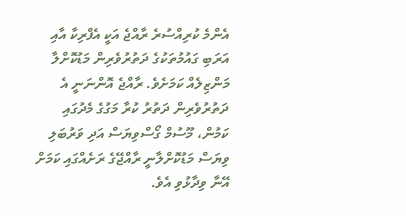އެންމެ ކުރިއްސުރެ ރާއްޖެ އަކީ އެފްރިކާ އާއި އަރަބި ގައުމުތަކުގެ ދަތުރުވެރިން މަޑުކޮށްލާ މަންޒިލެއް ކަމަށެވެ. ރާއްޖެ އޮންނަނީ އެ ދަތުރުވެރިން ދަތުރު ކުރާ މަގުގެ މެދުގައި ކަމުން، މޫސުމް ގޯސްވިޔަސް އަދި ވަރުބަލި ވިޔަސް މަޑުކޮށްލާނީ ރާއްޖޭގެ ރަށެއްގައި ކަމަށް އޭނާ ވިދާޅުވި އެވެ.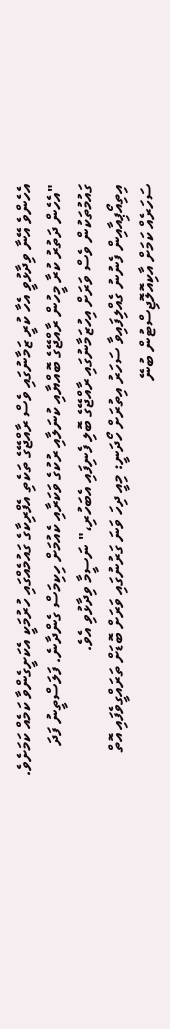އެހެންވެ އޭނާ ވިދާޅުވީ އެހާ ކުރީ ޒަމާނުގައި ވެސް ރާއްޖޭގެ ތަކެތި އެފްރިކާގެ ގައުމެއްގައި ހުރުމަކީ އެކަށީގެންވާ ކަމެއް ކަމަށެވެ.
"އެހެން ދަތުރު ކުރާ މީހުން ރާއްޖޭގެ ބޮއްޔާއި ކުނަލާއި ރުކުގެ ވަކަރާއި ކެއުމަށް ހިކިމަސް ގެންދާނެ. ފަލަސްތީނު ފަދަ ގައުމުތަކުން ވެސް ވަރަށް އިހުޒަމާނުގައި ރާއްޖޭގެ ބޮލި ފެނިފައި އެބަހުރި،" ނަސީމާ ވިދާޅުވި އެވެ.
އިތިއޯޕިއާއިން ފެނުނު ގެއްލިފައިވާ ސަހަރު އިތުރަށް ހޯދަނީ: މިއީ ދިހަ ވަނަ ގަރުނުގައި ވަރަށް ބޮޑަށް ތަރައްގީވެފައި އޮތް ސަހަރެއް ކަމަށް އާކިއޮލޮޖިސްޓުން ބުނޭ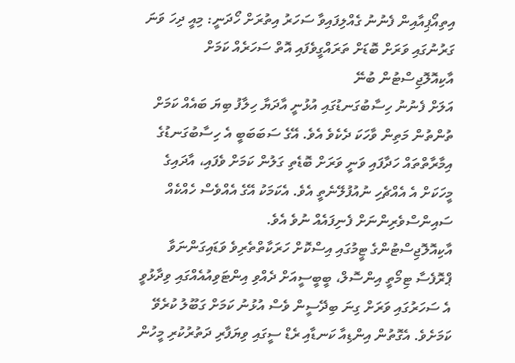އިތިއޯޕިއާއިން ފެނުނު ގެއްލިފައިވާ ސަހަރު އިތުރަށް ހޯދަނީ: މިއީ ދިހަ ވަނަ ގަރުނުގައި ވަރަށް ބޮޑަށް ތަރައްގީވެފައި އޮތް ސަހަރެއް ކަމަށް އާކިއޮލޮޖިސްޓުން ބުނޭ
އަލަށް ފެނުނު ހިސާބުގަނޑުގައި އުޅުނީ އާދަޔާ ހިލާފު ބިޔަ ބައެއް ކަމަށް ތުންތުން މަތިން ވާހަކަ ދެކެވެ އެވެ. އޭގެ ސަބަބަބީ އެ ހިސާބުގަނޑުގެ އިމާރާތްތައް ހަދާފައި ވަނީ ވަރަށް ބޮޑެތި ގަލުން ކަމަށް ވެފައި، އާދައިގެ މީހަކަށް އެ އެއްޗެހި ނުއުފުލޭނެތީ އެވެ. އެކަމަކު އޭގެ އެއްވެސް ހެއްކެއް ސައިންސްވެރިންނަށް ފެނިފައެއް ނުވެ އެވެ.
އާކިއޮލޮޖިސްޓުންގެ ޓީމުގައި އިސްކޮށް ހަރަކާތްތެރިވެ ވަޑައިގަންނަވާ ޕްރޮފެސާ ޓިމޯތީ އިންސޮލް، ބީބީސީއަށް ދެއްވި އިންޓަވިއުއެއްގައި ވިދާޅުވީ އެ ސަހަރުގައި ވަރަށް ގިނަ ބިދޭސީން ވެސް އުޅުނު ކަމަށް ގަބޫލު ކުރެވޭ ކަމަށެވެ. އެގޮތުން އިންޑިއާ ކަނޑާއި ރެޑް ސީގައި ވިޔަފާރި ދަތުރުކުރި މީހުން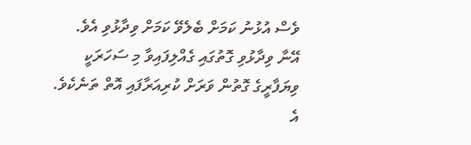ވެސް އުޅުނު ކަމަށް ބެލެވޭ ކަމަށް ވިދާޅުވި އެވެ.
އޭނާ ވިދާޅުވި ގޮތުގައި ގެއްލިފައިވާ މި ސަހަރަކީ ވިޔަފާރީގެ ގޮތުން ވަރަށް ކުރިއަރާފައި އޮތް ތަނެކެވެ.
އެ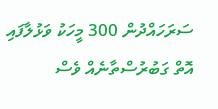ސަރަހައްދުން 300 މީހަކު ވަޅުލާފައި އޮތް ގަބުރުސްތާނެއް ވެސް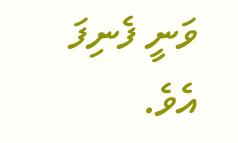ވަނީ ފެނިފަ އެވެ.